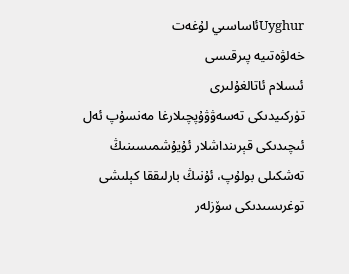Uyghurئاساسىي لۇغەت
خەلۋەتىيە پىرقىسى
ئىسلام ئاتالغۇلىرى
تۈركىيدىكى تەسەۋۋۇپچىلارغا مەنسۇپ ئەل ئىچىدىكى قېرىنداشلار ئۇيۇشمىسىنىڭ تەشكىلى بولۇپ، ئۇنىڭ بارلىققا كېلىشى توغرىسىدىكى سۆزلەر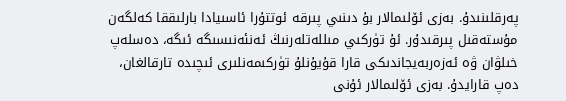پەرقلىنىدۇ. بەزى ئۆلىمالار بۇ دىنىي پىرقە ئوتتۇرا ئاسىيادا بارلىققا كەلگەن مۇستەقىل پىرقىدۇر. ئۇ تۈركىي مىللەتلەرنىڭ ئەنئەنىسىگە ئىگە، دەسلەپ خىلۋان ۋە ئەزەربەيجاندىكى قارا قۇيۇنلۇ تۈركىمەنلىرى ئىچىدە تارقالغان، دەپ قارايدۇ. بەزى ئۆلىمالار ئۇنى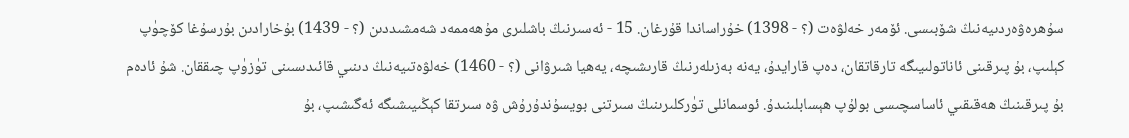سۇھرەۋەردىيەنىڭ شۆبىسى. ئۆمەر خەلۋەت (؟ - 1398) خۇراساندا قۇرغان. 15 - ئەسىرنىڭ باشلىرى مۇھەممەد شەمشىددىن (؟ - 1439) بۇخارادىن بۇرسۇغا كۆچۈپ كېلىپ، بۇ پىرقىنى ئاناتولىيىگە تارقاتقان، دەپ قارايدۇ، يەنە بەزىلەرنىڭ قارىشىچە، يەھيا شىرۋانى (؟ - 1460) خەلۋەتىيەنىڭ دىنىي قائىدىسىنى تۈزۈپ چىققان. شۇ ئادەم بۇ پىرقىنىڭ ھەقىقىي ئاساسچىسى بولۇپ ھېسابلىنىدۇ. ئوسمانلى تۈركلىرىنىڭ سىرتنى بويسۇندۇرۇش ۋە سىرتقا كېڭىيىشىگە ئەگىشىپ، بۇ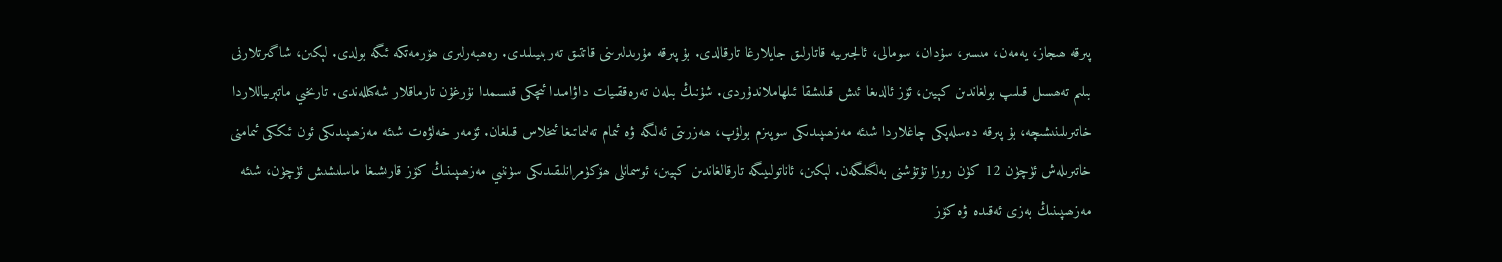پىرقە ھىجاز، يەمەن، مىسىر، سۇدان، سومالى، ئالجىرىيە قاتارلىق جايلارغا تارقالدى. بۇ پىرقە مۇرىدلىرىنى قاتتىق تەربىيىلىدى. رەھبەرلىرى ھۆرمەتكە ئىگە بولدى. لېكىن، شاگىرتلارنى بىلىم تەھسىل قىلىپ بولغاندىن كېيىن، ئۆز ئالدىغا ئىش قىلىشقا ئىلھاملاندۇردى. شۇنىڭ بىلەن تەرەققىيات داۋامىدا ئىچكى قىسىمدا نۇرغۇن تارماقلار شەكىللەندى. تارىخىي ماتېرىياللاردا خاتىرىلىنىشىچە، بۇ پىرقە دەسلەپكى چاغلاردا شىئە مەزھىپىدىكى سوپىزم بولۇپ، ھەزرىتى ئەلىگە ۋە ئىمام تەلىماتىغا ئىخلاس قىلغان. ئۆمەر خەلۋەت شىئە مەزھىپىدىكى ئون ئىككى ئىمامنى خاتىرىلەش ئۈچۈن 12 كۈن روزا تۇتۇشنى بەلگىلىگەن. لېكىن، ئاناتولىيىگە تارقالغاندىن كېيىن، ئوسمانلى ھۆكۈمرانلىقىدىكى سۈننىي مەزھىپىنىڭ كۆز قارىشىغا ماسلىشىش ئۈچۈن، شىئە مەزھىپىنىڭ بەزى ئەقىدە ۋە كۆز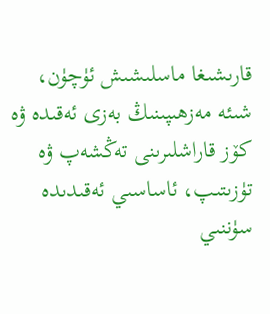قارىشىغا ماسلىشىش ئۈچۈن، شىئە مەزھىپىنىڭ بەزى ئەقىدە ۋە كۆز قاراشلىرىنى تەڭشەپ ۋە تۈزىتىپ، ئاساسىي ئەقىدىدە سۈننىي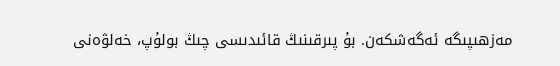مەزھىپىگە ئەگەشكەن. بۇ پىرقىنىڭ قائىدىسى چىڭ بولۇپ، خەلۋەنى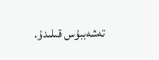تەشەببۇس قىلىدۇ.